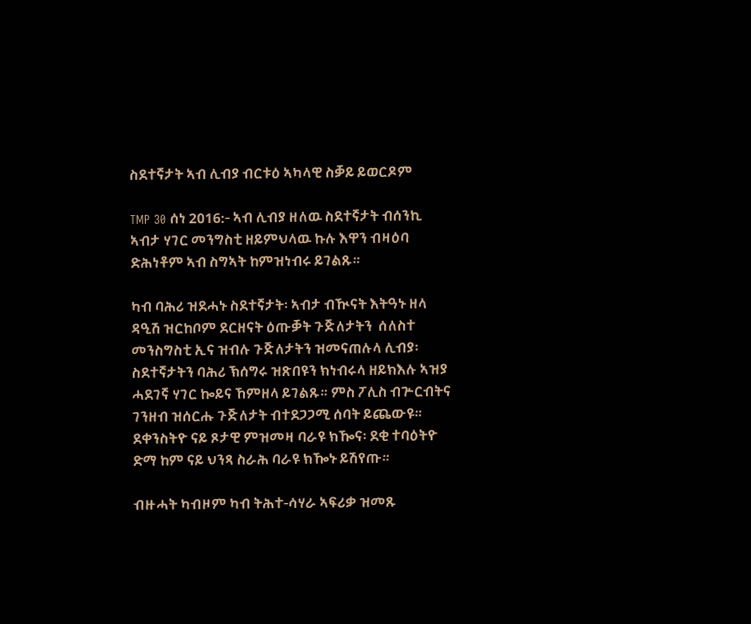ስደተኛታት ኣብ ሊብያ ብርቱዕ ኣካላዊ ስቓይ ይወርዶም

TMP 30 ሰነ 2016:- ኣብ ሊብያ ዘለዉ ስደተኛታት ብሰንኪ ኣብታ ሃገር መንግስቲ ዘይምህላዉ ኩሉ እዋን ብዛዕባ ድሕነቶም ኣብ ስግኣት ከምዝነብሩ ይገልጹ።

ካብ ባሕሪ ዝደሓኑ ስደተኛታት፡ ኣብታ ብዂናት እትዓኑ ዘላ ዳዒሽ ዝርከቦም ደርዘናት ዕጡቓት ጉጅለታትን  ሰለስተ መንስግስቲ ኢና ዝብሉ ጉጅለታትን ዝመናጠሉላ ሊብያ፡ ስደተኛታትን ባሕሪ ኽሰግሩ ዝጽበዩን ክነብሩላ ዘይክእሉ ኣዝያ ሓደገኛ ሃገር ኰይና ኸምዘላ ይገልጹ። ምስ ፖሊስ ብጕርብትና ገንዘብ ዝሰርሑ ጉጅለታት ብተደጋጋሚ ሰባት ይጨውዩ። ደቀንስትዮ ናይ ጾታዊ ምዝመዛ ባራዩ ክዀና፡ ደቂ ተባዕትዮ ድማ ከም ናይ ህንጻ ስራሕ ባራዩ ክዀኑ ይሽየጡ።

ብዙሓት ካብዞም ካብ ትሕተ-ሳሃራ ኣፍሪቃ ዝመጹ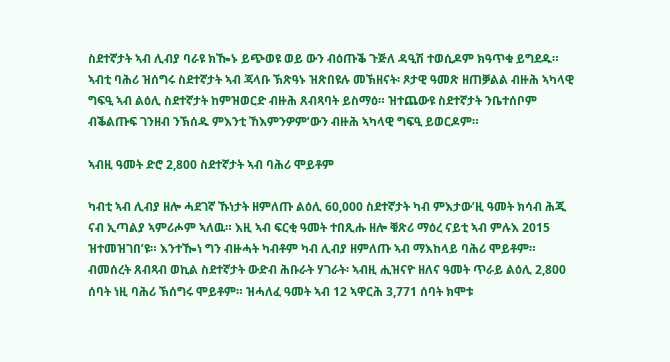ስደተኛታት ኣብ ሊብያ ባራዩ ክዀኑ ይጭወዩ ወይ ውን ብዕጡቕ ጉጅለ ዳዒሽ ተወሲዶም ክዓጥቁ ይግደዱ። ኣብቲ ባሕሪ ዝሰግሩ ስደተኛታት ኣብ ጃላቡ ኽጽዓኑ ዝጽበዩሉ መኽዘናት፡ ጾታዊ ዓመጽ ዘጠቓልል ብዙሕ ኣካላዊ ግፍዒ ኣብ ልዕሊ ስደተኛታት ከምዝወርድ ብዙሕ ጸብጻባት ይስማዕ። ዝተጨውዩ ስደተኛታት ንቤተሰቦም ብቕልጡፍ ገንዘብ ንኽሰዱ ምእንቲ ኸእምንዎም’ውን ብዙሕ ኣካላዊ ግፍዒ ይወርዶም።

ኣብዚ ዓመት ድሮ 2,800 ስደተኛታት ኣብ ባሕሪ ሞይቶም

ካብቲ ኣብ ሊብያ ዘሎ ሓደገኛ ኹነታት ዘምለጡ ልዕሊ 60,000 ስደተኛታት ካብ ምእታው’ዚ ዓመት ክሳብ ሕጂ ናብ ኢጣልያ ኣምሪሖም ኣለዉ። እዚ ኣብ ፍርቂ ዓመት ተበጺሑ ዘሎ ቑጽሪ ማዕረ ናይቲ ኣብ ምሉእ 2015 ዝተመዝገበ’ዩ። እንተዀነ ግን ብዙሓት ካብቶም ካብ ሊብያ ዘምለጡ ኣብ ማእከላይ ባሕሪ ሞይቶም። ብመሰረት ጸብጻብ ወኪል ስደተኛታት ውድብ ሕቡራት ሃገራት፡ ኣብዚ ሒዝናዮ ዘለና ዓመት ጥራይ ልዕሊ 2,800 ሰባት ነዚ ባሕሪ ኽሰግሩ ሞይቶም። ዝሓለፈ ዓመት ኣብ 12 ኣዋርሕ 3,771 ሰባት ክሞቱ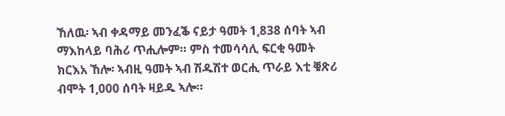ኸለዉ፡ ኣብ ቀዳማይ መንፈቕ ናይታ ዓመት 1,838 ሰባት ኣብ ማእከላይ ባሕሪ ጥሒሎም። ምስ ተመሳሳሊ ፍርቂ ዓመት ክርእአ ኸሎ፡ ኣብዚ ዓመት ኣብ ሽዱሽተ ወርሒ ጥራይ እቲ ቑጽሪ ብሞት 1,000 ሰባት ዛይዱ ኣሎ።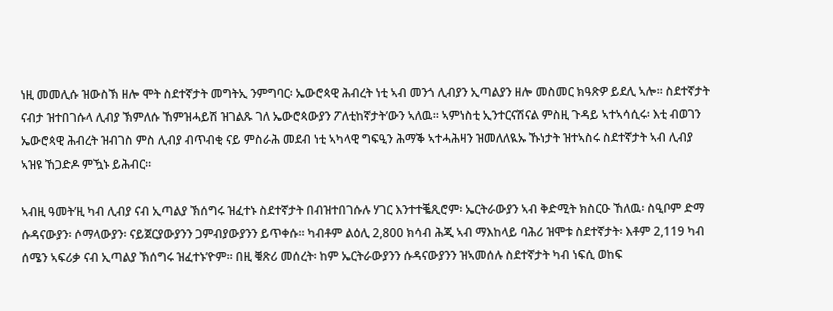ነዚ መመሊሱ ዝውስኽ ዘሎ ሞት ስደተኛታት መግትኢ ንምግባር፡ ኤውሮጳዊ ሕብረት ነቲ ኣብ መንጎ ሊብያን ኢጣልያን ዘሎ መስመር ክዓጽዎ ይደሊ ኣሎ። ስደተኛታት ናብታ ዝተበገሱላ ሊብያ ኽምለሱ ኸምዝሓይሽ ዝገልጹ ገለ ኤውሮጳውያን ፖለቲከኛታት’ውን ኣለዉ። ኣምነስቲ ኢንተርናሽናል ምስዚ ጉዳይ ኣተኣሳሲሩ፡ እቲ ብወገን ኤውሮጳዊ ሕብረት ዝብገስ ምስ ሊብያ ብጥብቂ ናይ ምስራሕ መደብ ነቲ ኣካላዊ ግፍዒን ሕማቕ ኣተሓሕዛን ዝመለለዪኡ ኹነታት ዝተኣስሩ ስደተኛታት ኣብ ሊብያ ኣዝዩ ኸጋድዶ ምዃኑ ይሕብር።

ኣብዚ ዓመት’ዚ ካብ ሊብያ ናብ ኢጣልያ ኽሰግሩ ዝፈተኑ ስደተኛታት በብዝተበገሱሉ ሃገር እንተተቘጺሮም፡ ኤርትራውያን ኣብ ቅድሚት ክስርዑ ኸለዉ፡ ስዒቦም ድማ ሱዳናውያን፡ ሶማላውያን፡ ናይጀርያውያንን ጋምብያውያንን ይጥቀሱ። ካብቶም ልዕሊ 2,800 ክሳብ ሕጂ ኣብ ማእከላይ ባሕሪ ዝሞቱ ስደተኛታት፡ እቶም 2,119 ካብ ሰሜን ኣፍሪቃ ናብ ኢጣልያ ኽሰግሩ ዝፈተኑ’ዮም። በዚ ቑጽሪ መሰረት፡ ከም ኤርትራውያንን ሱዳናውያንን ዝኣመሰሉ ስደተኛታት ካብ ነፍሲ ወከፍ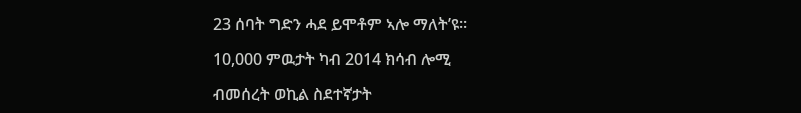23 ሰባት ግድን ሓደ ይሞቶም ኣሎ ማለት’ዩ።

10,000 ምዉታት ካብ 2014 ክሳብ ሎሚ

ብመሰረት ወኪል ስደተኛታት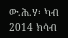ው.ሕ.ሃ፡ ካብ 2014 ክሳብ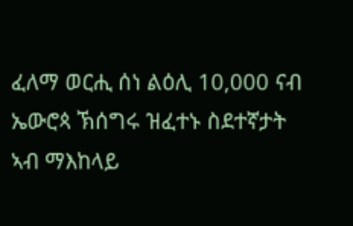ፈለማ ወርሒ ሰነ ልዕሊ 10,000 ናብ ኤውሮጳ ኽሰግሩ ዝፈተኑ ስደተኛታት ኣብ ማእከላይ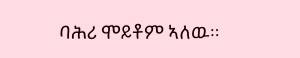ባሕሪ ሞይቶም ኣለዉ።